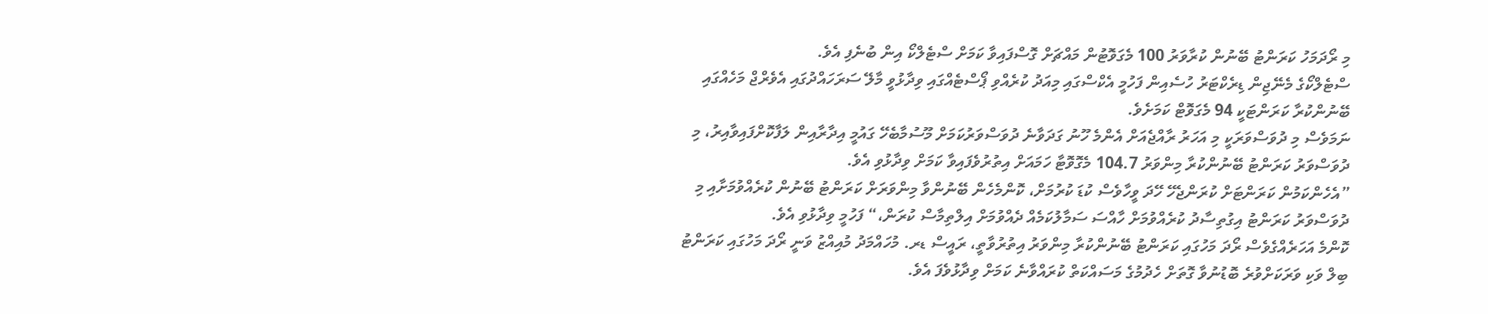މި ރޯދަމަހު ކަރަންޓު ބޭނުން ކުރާވަރު 100 މެގަވޮޓުން މައްޗަށް ގޮސްފައިވާ ކަމަށް ސްޓެލްކޯ އިން ބުނެފި އެވެ.
ސްޓެލްކޯގެ މެނޭޖިން ޑިރެކްޓަރު ހުސެއިން ފަހުމީ އެކްސްގައި މިއަދު ކުރެއްވި ޕޯސްޓެއްގައި ވިދާޅުވީ މާލޭ ސަރަހައްދުގައި އެވެރްޖް މަހެއްގައި ބޭނުންކުރާ ކަރަންޓަކީ 94 މެގަވޮޓް ކަމަށެވެ.
ނަމަވެސް މި ދުވަސްވަރަކީ މި އަހަރު ރާއްޖެއަށް އެންމެ ހޫނު ގަދަވާނެ ދުވަސްވަރުކަމަށް މޫސުމާބެހޭ ގައުމީ އިދާރާއިން ލަފާކޮށްފައިވާއިރު، މި ދުވަސްވަރު ކަރަންޓު ބޭނުންކުރާ މިންވަރު 104.7 މެގޮވޮޓާ ހަމައަށް އިތުރުވެފައިވާ ކަމަށް ވިދާޅުވި އެވެ.
”އެހެންކަމުން ކަރަންޓަށް ކުރަންޖެހޭ ހޭދަ ވީހާވެސް ކުޑަ ކުރުމަށް، ކޮންމެހެން ބޭނުންވާ މިންވަރަށް ކަރަންޓު ބޭނުން ކުރެއްވުމަށާއި މި ދުވަސްވަރު ކަރަންޓު އިގުތިސާދު ކުރެއްވުމަށް ހާއްސަ ސަމާލުކަމެއް ދެއްވުމަށް އިލްތިމާސް ކުރަން،“ ފަހުމީ ވިދާޅުވި އެވެ.
ކޮންމެ އަހަރެއްގެވެސް ރޯދަ މަހުގައި ކަރަންޓު ބޭނުންކުރާ މިންވަރު އިތުރުވާތީ، ރައީސް ޑރ. މުހައްމަދު މުއިއްޒު ވަނީ ރޯދަ މަހުގައި ކަރަންޓު ބިލް ވަކި ވަރަކަށްވުރެ ބޮޑުނުވާ ގޮތަށް ހެދުމުގެ މަސައްކަތް ކުރައްވާނެ ކަމަށް ވިދާޅުވެފަ އެވެ.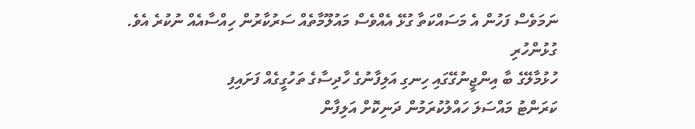ނަމަވެސް ފަހުން އެ މަސައްކަތާ ގުޅޭ އެއްވެސް މައުލޫމާތެއް ސަރުކާރުން ހިއްސާއެއް ނުކުރެ އެވެ.
ގުޅުންހުރި
ހުޅުމާލޭގެ ބާ އިންޖީނުގޭގައި ހިނގި އަލިފާނުގެ ހާދިސާގެ ތަހުގީގެއް ފަށައިފި
ކަރަންޓު މައްސަލަ ހައްލުކުރަމުން ދަނިކޮށް އަލިފާން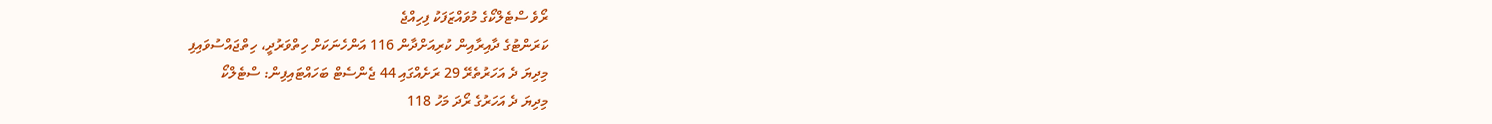ރޯވެ ސްޓެލްކޯގެ މުވައްޒަފަކު ފިހިއްޖެ
ކަރަންޓުގެ ދާއިރާއިން ކުރިއަށްދާން 116 އަންހެނަކަށް ހިތްވަރުދީ، ހިތްޖައްސުވައިފި
މިދިޔަ ދެ އަހަރުތެރޭ 29 ރަށެއްގައި 44 ޖެންސެޓް ބަހައްޓައިފިން: ސްޓެލްކޯ
މިދިޔަ ދެ އަހަރުގެ ރޯދަ މަހު 118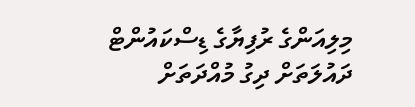މިލިއަންގެ ރުފިޔާގެ ޑިސްކައުންޓް
ދައުލަތަށް ދިގު މުއްދަތަށް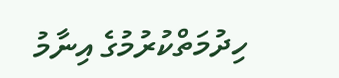ހިދުމަތްކުރުމުގެ އިނާމު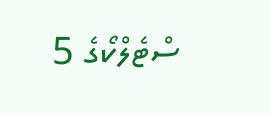ސްޓެލްކޯގެ 5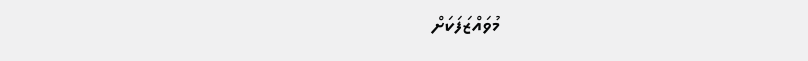މުވައްޒަފަކަށް